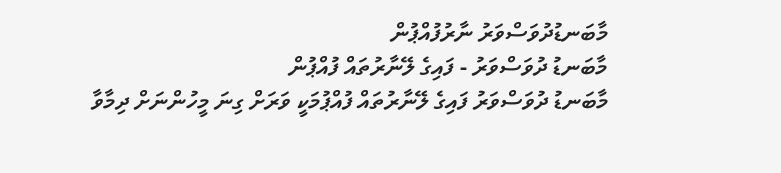މާބަނޑުދުވަސްވަރު ނާރުފުއްޕުން
މާބަނޑު ދުވަސްވަރު - ފައިގެ ލޭނާރުތައް ފުއްޕުން
މާބަނޑު ދުވަސްވަރު ފައިގެ ލޭނާރުތައް ފުއްޕުމަކީ ވަރަށް ގިނަ މީހުންނަށް ދިމާވާ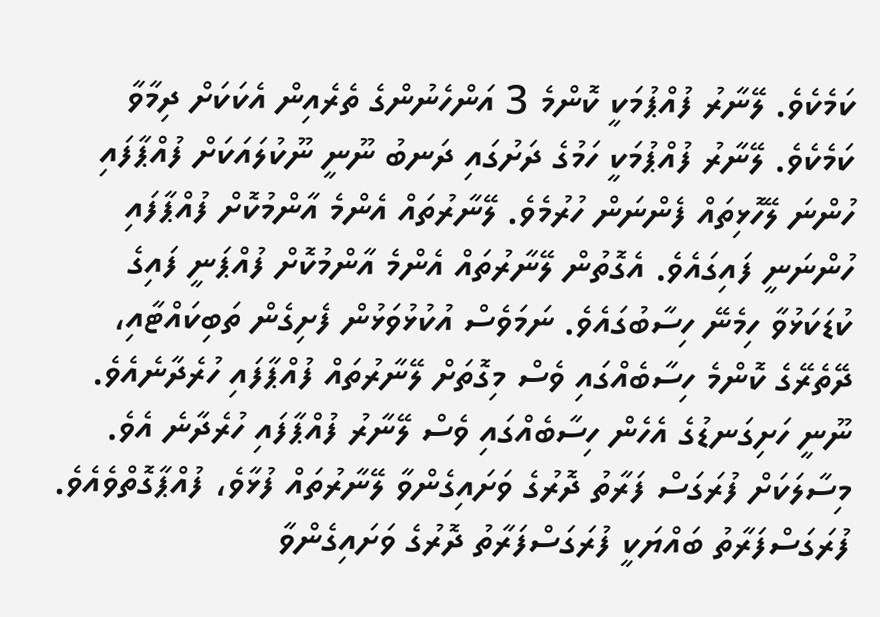ކަމެކެވެ. ލޭނާރު ފުއްޕުމަކީ ކޮންމެ 3 އަންހެނުންގެ ތެރެއިން އެކަކަށް ދިމާވާ ކަމެކެވެ. ލޭނާރު ފުއްޕުމަކީ ހަމުގެ ދަށުގައި ދަނބު ނޫނީ ނޫކުލައަކަށް ފުއްޕާފައި ހުންނަ ލޭހޮޅިތައް ފެންނަން ހުރުމެވެ. ލޭނާރުތައް އެންމެ އާންމުކޮށް ފުއްޕާފައި ހުންނަނީ ފައިގައެވެ. އެގޮތުން ލޭނާރުތައް އެންމެ އާންމުކޮށް ފުއްޕަނީ ފައިގެ ކުޑަކަޅުވާ ހިމެނޭ ހިސާބުގައެވެ. ނަމަވެސް އުކުޅުވަޅުން ފެށިގެން ތަބިކައްޓާއި، ދޭތެރޭގެ ކޮންމެ ހިސާބެއްގައި ވެސް މިގޮތަށް ލޭނާރުތައް ފުއްޕާފައި ހުރެދާނެއެވެ. ނޫނީ ހަށިގަނޑުގެ އެހެން ހިސާބެއްގައި ވެސް ލޭނާރު ފުއްޕާފައި ހުރެދާނެ އެވެ. މިސާލަކަށް ފުރަގަސް ފަރާތު ދޮރުގެ ވަށައިގެންވާ ލޭނާރުތައް ފުޅާވެ، ފުއްޕާގޮތްވެއެވެ. ފުރަގަސްފަރާތު ބައްޔަކީ ފުރަގަސްފަރާތު ދޮރުގެ ވަށައިގެންވާ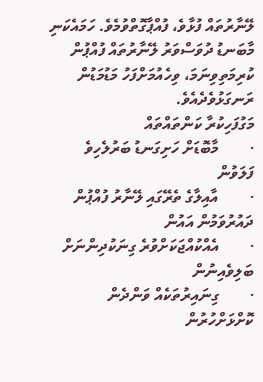ލޭނާރުތައް ފުޅާވެ، ފުއްޕާގޮތްވުމެވެ. ހަމައެކަނި މާބަނޑު ދުވަސްވަރު ލޭނާރުތައް ފުއްޕުން ކުރިމަތިވިނަމަ، ވިހެއުމަށްފަހު މަޑުމަޑުން ރަނގަޅުވެދެއެވެ.
މަގުފަހިކުރާ ކަންތައްތައް
·        މާބޮޑަށް ހަށިގަނޑު ބަރުލެހިވެ ފަލަވުން
·        އާއިލާގެ ތެރޭގައި ލޭނާރު ފުއްޕުން ދައުރުވަމުން އައުން
·        އެއްކުއްޖަކަށްވުރެ ގިނަކުދިންނަށް ބަލިވެއިނުން
·        ގިނައިރުތަކެއް ވަންދެން ކޮށްޅަށްހުރުން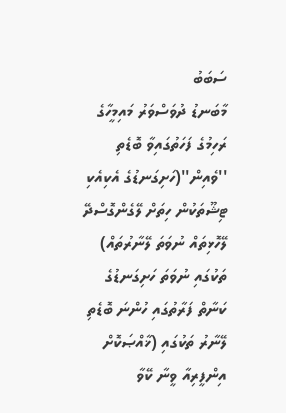ސަބަބު
މާބަނޑު ދުވަސްވަރު މައިމީހާގެ ރަހިމުގެ ފަހަތުގައިވާ ބޮޑެތި ''ވެއިން''(ހަށިގަނޑުގެ އެކިއެކި ޓިޝޫތަކުން ހިތަށް ލޭގެންގޮސްދޭ ލޭހޮޅިތައް ނުވަތަ ލޭނާރުތައް) ތަކުގައި ނުވަތަ ހަށިގަނޑުގެ ކަނާތް ފަރާތުގައި ހުންނަ ބޮޑެތި ލޭނާރު ތަކުގައި (ޚާއްޞަކޮށް އިންފީރިއާ ވީނާ ކޭވާ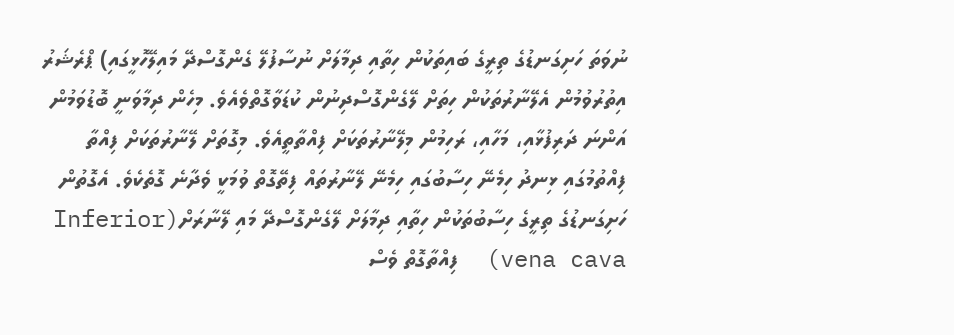ނުވަތަ ހަށިގަނޑުގެ ތިރީގެ ބައިތަކުން ހިތާއި ދިމާލަށް ނުސާފުލޭ ގެންގޮސްދޭ މައިލޭހޮޅީގައި) ޕްރެޝަރު އިތުރުވުމުން އެލޭނާރުތަކުން ހިތަށް ލޭގެންގޮސްދިނުން ކުޑަވާގޮތްވެއެވެ. މިހެން ދިމާވަނީ ބޮޑުވަމުން އަންނަ ދަރިފުޅާއި، މަހާއި، ރަހިމުން މިލޭނާރުތަކަށް ފިއްތާތީއެވެ. މިގޮތަށް ލޭނާރުތަކަށް ފިއްތާ ފިއްތުމުގައި ޅިނދު ހިމެނޭ ހިސާބުގައި ހިމެނޭ ލޭނާރުތައް ފިތޭގޮތް ވުމަކީ ވެދާނެ ގޮތެކެވެ. އެގޮތުން ހަށިގަނޑުގެ ތިރީގެ ހިސާބުތަކުން ހިތާއި ދިމާލަށް ލޭގެންގޮސްދޭ މައި ލޭނާރަށް(Inferior vena cava)  ފިއްތާގޮތް ވެސް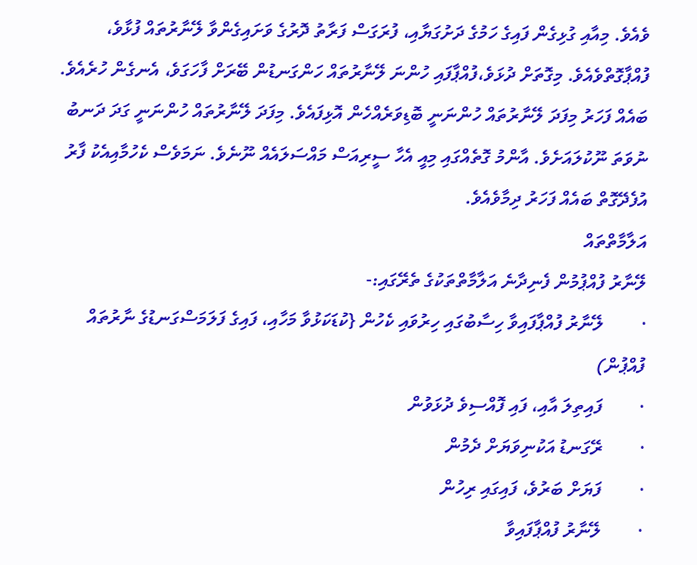ވެއެވެ. މިއާއި ގުޅިގެން ފައިގެ ހަމުގެ ދަށުގަޔާއި، ފުރަގަސް ފަރާތު ދޮރުގެ ވަށައިގެންވާ ލޭނާރުތައް ފުޅާވެ، ފުއްޕާގޮތްވެއެވެ. މިގޮތަށް ދުޅަވެ،ފުއްޕާފައި ހުންނަ ލޭނާރުތައް ހަންގަނޑުން ބޭރަށް ފާހަގަވެ، އެނގެން ހުރެއެވެ. ބައެއް ފަހަރު މިފަދަ ލޭނާރުތައް ހުންނަނީ ބޮޑިވަރެއްހެން އޮޅިފައެވެ. މިފަދަ ލޭނާރުތައް ހުންނަނީ ގަދަ ދަނބު ނުވަތަ ނޫކުލައަށެވެ. އާންމު ގޮތެއްގައި މިއީ އެހާ ސީރިއަސް މައްސަލައެއް ނޫނެވެ. ނަމަވެސް ކެހުމާއިއެކު ފާރު އުފެދޭގޮތް ބައެއް ފަހަރު ދިމާވެއެވެ.
އަލާމާތްތައް
ލޭނާރު ފުއްޕުމުން ފެނިދާނެ އަލާމާތްތަކުގެ ތެރޭގައި:-
·        ލޭނާރު ފުއްޕާފައިވާ ހިސާބުގައި ހިރުވައި ކެހުން {ކުޑަކަޅުވާ މަހާއި، ފައިގެ ފަލަމަސްގަނޑުގެ ނާރުތައް ފުއްޕުން)
·        ފައިތިލަ އާއި، ފައި ފޮއްސިވެ ދުޅަވުން
·        ރޭގަނޑު އަކުނިވަޔަށް ދެމުން
·        ފަޔަށް ބަރުވެ، ފައިގައި ރިހުން
·        ލޭނާރު ފުއްޕާފައިވާ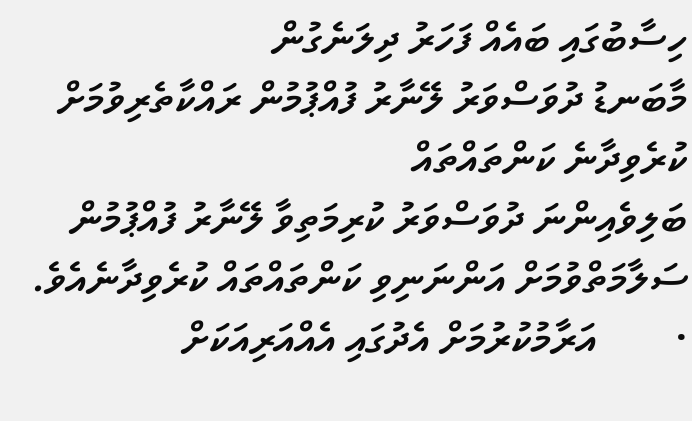ހިސާބުގައި ބައެއް ފަހަރު ދިލަނެގުން
މާބަނޑު ދުވަސްވަރު ލޭނާރު ފުއްޕުމުން ރައްކާތެރިވުމަށް ކުރެވިދާނެ ކަންތައްތައް
ބަލިވެއިންނަ ދުވަސްވަރު ކުރިމަތިވާ ލޭނާރު ފުއްޕުމުން ސަލާމަތްވުމަށް އަންނަނިވި ކަންތައްތައް ކުރެވިދާނެއެވެ.
·        އަރާމުކުރުމަށް އެދުގައި އެއްއަރިއަކަށް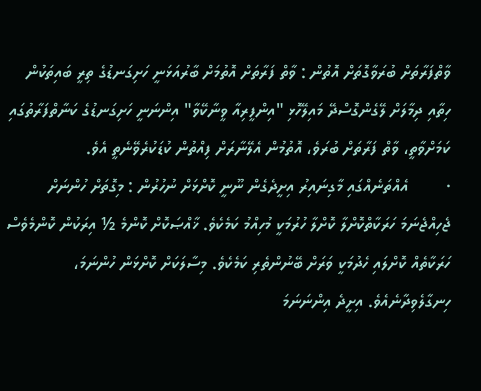ވާތްފަރާތަށް ބުރަވާގޮތަށް އޮތުން : ވާތް ފަރާތަށް އޮތުމަށް ބާރުއަޅަނީ ހަށިގަނޑުގެ ތިރީ ބައިތަކުން ހިތާއި ދިމާލަށް ލޭގެންގޮސްދޭ މައިލޭހޮޅި "އިންފީރިއާ ވީނާކޭވާ" އިންނަނީ ހަށިގަނޑުގެ ކަނާތްފަރާތުގައި ކަމަށްވާތީ، ވާތް ފަރާތަށް ބުރަވެ، އޮތުމުން އެލޭނާރަށް ފިއްތުން ކުޑަކުރެވޭނެތީ އެވެ.
·        އެއްތަނެއްގައި މާގިނައިރު އިށީދެގެން ނޫނީ ކޮށްޅަށް ނުހުރުން : މިގޮތަށް ހުންނަށް ޖެހިއްޖެނަމަ ހަރަކާތްކޮށްލާ ކޮށްލާ ހުރުމަކީ މުހިއްމު ކަމެކެވެ. ޚާއްޞަކޮށް ކޮންމެ ½ އިރަކުން ކޮންމެވެސް ހަރަކާތެއް ކޮށްލައި ހެދުމަކީ ވަރަށް ބޭނުންތެރި ކަމެކެވެ. މިސާލަކަށް ކޮށްޅަން ހުންނަމަ، ހިނގާލެވިދާނެއެވެ. އިށީދެ އިންނަނަމަ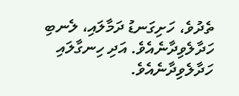ތެދުވެ، ހަށިގަނޑު ދަމާލައި، ލެނބި ހަދާލެވިދާނެއެވެ. އަދި ހިނގާލައި ހަދާލެވިދާނެއެވެ.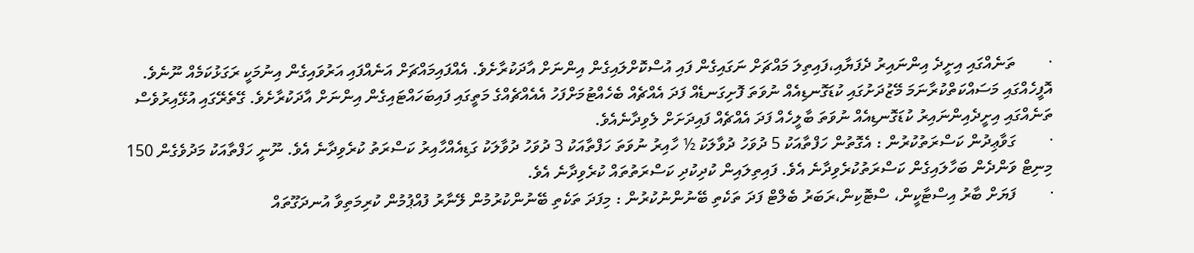·        ތަނެއްގައި އިށީދެ އިންނައިރު ދެފަޔާއި،ފައިތިލަ މައްޗަށް ނަގައިގެން ފައި އުސްކޮށްލައިގެން އިންނަށް އާދަކުރާށެވެ. އެއްފައިމައްޗަށް އަނެއްފައި އަރުވައިގެން އިނުމަކީ ރަގަޅުކަމެއް ނޫނެވެ. އޮފީހެއްގައި މަސައްކަތްކުރާނަމަ މޭޒުދަށުގައި ކުޑަގޮނޑިއެއް ނުވަތަ ފޮށިގަނޑެއް ފަދަ އެއްޗެއް ބެހެއްޓުމަށްފަހު އެއެއްޗެއްގެ މަތީގައި ފައިބަހައްޓައިގެން އިންނަށް އާދަކުރާށެވެ. ގޭތެރޭގައި އުޅޭއިރުވެސް ތަނެއްގައި އިށީދެއިންނައިރު ކުޑަގޮނޑިއެއް ނުވަތަ ބާލީހެއް ފަދަ އެއްޗެއް ފައިދަށަށް ލެވިދާނެއެވެ.
·        ގަވާޢިދުން ކަސްރަތުކުރުން : އެގޮތުން ހަފްތާއަކު 5 ދުވަހު ދުވާލަކު ½ ހާއިރު ނުވަތަ ހަފްތާއަކު 3 ދުވަހު ދުވާލަކު ގަޑިއެއްހާއިރު ކަސްރަތު ކުރެވިދާނެ އެވެ. ނޫނީ ހަފްތާއަކު މަދުވެގެން 150 މިނިޓް ވަންދެން ބަހާލައިގެން ކަސްރަތުކުރެވިދާނެ އެވެ. ފައިތިލައިން ކުދިކުދި ކަސްރަތުތައް ކުރެވިދާނެ އެވެ.
·        ފަޔަށް ބާރު އިސްޓާކީން، ސްޓޮކިން،ރަބަރު ބެލްޓް ފަދަ ތަކެތި ބޭނުންނުކުރުން : މިފަދަ ތަކެތި ބޭނުންކުރުމުން ލޭނާރު ފުއްޕުމުން ކުރިމަތިވާ އުނދަގޫތައް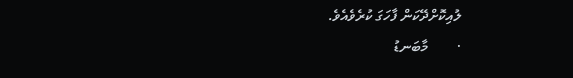ލުއިކޮށްދޭކަން ފާހަގަ ކުރެވެއެވެ.
·        މާބަނޑު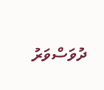ދުވަސްވަރު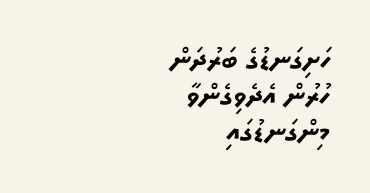ހަށިގަނޑުގެ ބަރުދަން ހުރުން އެދެވިގެންވާ މިންގަނޑުގައި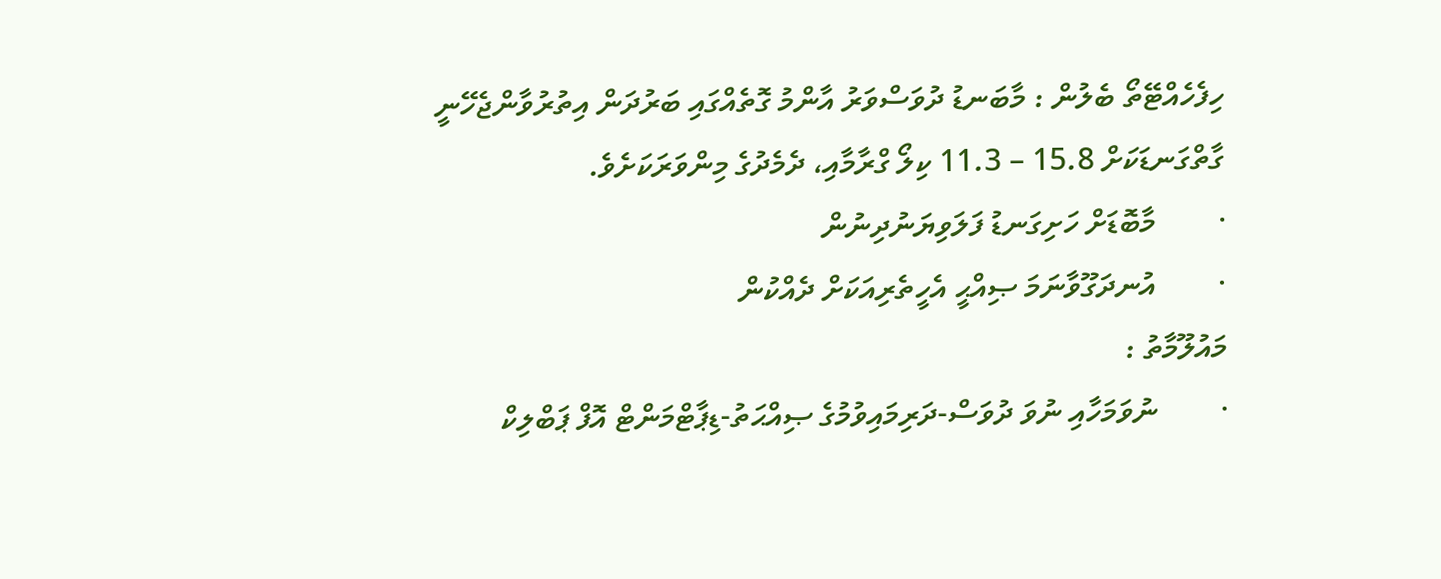ހިފެހެއްޓޭތޯ ބެލުން : މާބަނޑު ދުވަސްވަރު އާންމު ގޮތެއްގައި ބަރުދަން އިތުރުވާންޖެހޭނީ ގާތްގަނޑަކަށް 15.8 – 11.3 ކިލޯ ގްރާމާއި، ދެމެދުގެ މިންވަރަކަށެވެ.
·        މާބޮޑަށް ހަށިގަނޑު ފަލަވިޔަނުދިނުން
·        އުނދަގޫވާނަމަ ޞިއްޙީ އެހީތެރިއަކަށް ދެއްކުން
މައުލޫމާތު :
·        ނުވަމަހާއި ނުވަ ދުވަސް-ދަރިމައިވުމުގެ ޞިއްޙަތު-ޑިޕާޓްމަންޓް އޮފް ޕަބްލިކް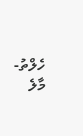ހެލްތު-މާލެ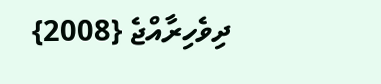ދިވެހިރާއްޖެ {2008}